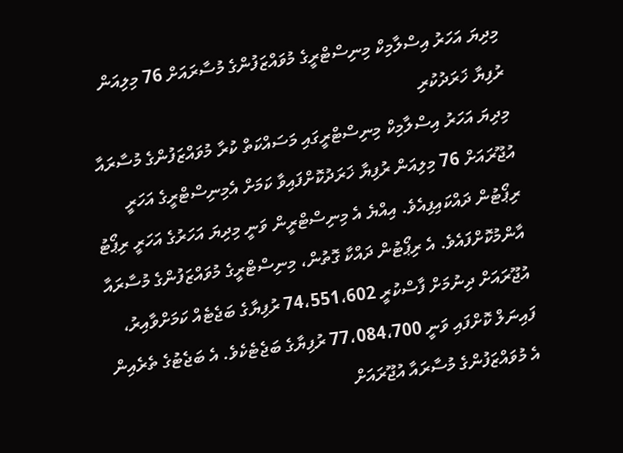މިދިޔަ އަހަރު އިސްލާމިކް މިނިސްޓްރީގެ މުވައްޒަފުންގެ މުސާރައަށް 76 މިލިއަން ރުފިޔާ ޚަރަދުކުރި
މިދިޔަ އަހަރު އިސްލާމިކް މިނިސްޓްރީގައި މަސައްކަތް ކުރާ މުވައްޒަފުންގެ މުސާރައާ އުޖޫރައަށް 76 މިލިއަން ރުފިޔާ ޚަރަދުކޮށްފައިވާ ކަމަށް އެމިނިސްޓްރީގެ އަހަރީ ރިޕޯޓުން ދައްކައިފިއެވެ. އިއްޔެ އެ މިނިސްޓްރީން ވަނީ މިދިޔަ އަހަރުގެ އަހަރީ ރިޕޯޓު އާންމުކޮށްފައެވެ. އެ ރިޕޯޓުން ދައްކާ ގޮތުން، މިނިސްޓްރީގެ މުވައްޒަފުންގެ މުސާރައާ އުޖޫރައަށް ދިނުމަށް ފާސްކުރީ 74،551،602 ރުފިޔާގެ ބަޖެޓެއް ކަމަށްވާއިރު، ފައިނަލް ކޮށްފައި ވަނީ 77،084،700 ރުފިޔާގެ ބަޖެޓެކެވެ. އެ ބަޖެޓުގެ ތެރެއިން އެ މުވައްޒަފުންގެ މުސާރައާ އުޖޫރައަށް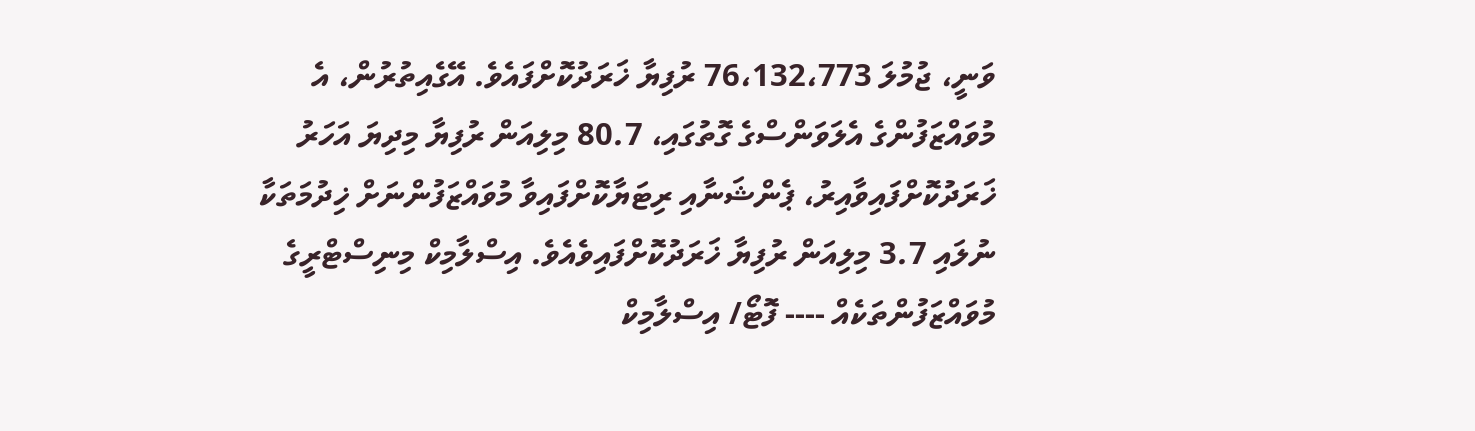ވަނީ، ޖުމުލަ 76،132،773 ރުފިޔާ ޚަރަދުކޮށްފައެވެ. އޭގެއިތުރުން، އެ މުވައްޒަފުންގެ އެލަވަންސްގެ ގޮތުގައި، 80.7 މިލިއަން ރުފިޔާ މިދިޔަ އަހަރު ޚަރަދުކޮށްފައިވާއިރު، ޕެންޝަނާއި ރިޓަޔާކޮށްފައިވާ މުވައްޒަފުންނަށް ޚިދުމަތަކާ ނުލައި 3.7 މިލިއަން ރުފިޔާ ޚަރަދުކޮށްފައިވެއެވެ. އިސްލާމިކް މިނިސްޓްރީގެ މުވައްޒަފުންތަކެއް ---- ފޮޓޯ/ އިސްލާމިކް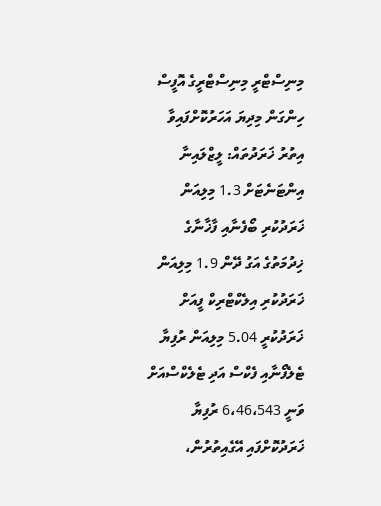މިނިސްޓްރީ މިނިސްޓްރީގެ އޮފީސް ހިންގަން މިދިޔަ އަހަރުކޮށްފައިވާ އިތުރު ޚަރަދުތައް: ލީޒްލައިނާ އިންޓަނެޓަށް 1.3 މިލިއަން ޚަރަދުކުރި ބޯފެނާއި ފާޚާނާގެ ޚިދުމަތުގެ އަގު ދޭން 1.9 މިލިއަން ޚަރަދުކުރި އިލެކްޓްރިކް ފީއަށް ޚަރަދުކުރީ 5.04 މިލިއަން ރުފިޔާ ޓެލެފޯނާއި ފެކްސް އަދި ޓެލެކްސްއަށް ވަނީ 6،46،543 ރުފިޔާ ޚަރަދުކޮށްފައި އޭގެއިތުރުން،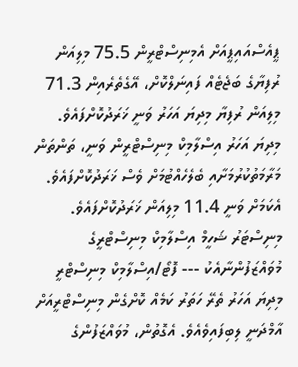ޕީއެސްއައިޕީއަށް އެމިނިސްޓްރީން 75.5 މިލިއަން ރުފިޔާގެ ބަޖެޓެއް ފައިނަލްކޮށް، އޭގެތެރެއިން 71.3 މިލިއަން ރުފިޔާ މިދިޔަ އަހަރު ވަނީ ޚަރަދުކޮށްފައެވެ. މިދިޔަ އަހަރު އިސްލާމިކް މިނިސްޓްރީން ވަނީ، ތަންތަން މަރާމަތުކުރުމަށާއި ބެލެހެއްޓުމަށް ވެސް ޚަރަދުކޮށްފައެވެ. އެކަމަށް ވަނީ 11.4 މިލިއަން ޚަރަދުކޮށްފައެވެ. މިނިސްޓަރު ޝަހީމް އިސްލާމިކް މިނިސްޓްރީގެ މުވައްޒަފުންނާއެކު --- ފޮޓޯ/އިސްލާމިކް މިނިސްޓްރީ މިދިޔަ އަހަރު ތެރޭ ހަތަރު ކަމެއް ކޮށްގެން މިނިސްޓްރީއަށް އާމްދަނީ ލިބިފައިވެއެވެ. އެގޮތުން، މުވައްޒަފުންގެ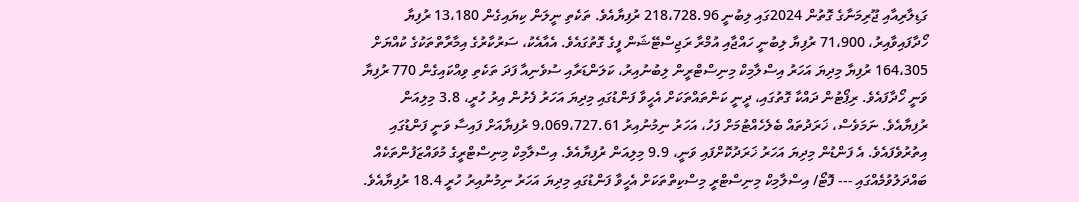ގަޑިލާރިއާއި ޖޫރިމަނާގެ ގޮތުން 2024ގައި ލިބުނީ 218،728.96 ރުފިޔާއެވެ. ތަކެތި ނީލަން ކިޔައިގެން 13،180 ރުފިޔާ ހޯދާފައިވާއިރު، 71،900 ރުފިޔާ ލިބުނީ ހައްޖާއި އުމްރާ ރަޖިސްޓޭޝަން ފީގެ ގޮތުގައެވެ. އެއާއެކު، ސަރުކާރުގެ އިމާރާތްތަކުގެ ކުއްޔަށް 164،305 ރުފިޔާ މިދިޔަ އަހަރު އިސްލާމިކް މިނިސްޓްރީން ލިބުނުއިރު، ކަލަންޑަރާއި ސުވެނިއާ ފަދަ ތަކެތި ވިއްކައިގެން 770 ރުފިޔާ ވަނީ ހޯދާފައެވެ. ރިޕޯޓުން ދައްކާ ގޮތުގައި، ދީނީ ކަންތައްތަކަށް އެހީވާ ފަންޑުގައި މިދިޔަ އަހަރު ފެށުން އިރު ހުރީ، 3.8 މިލިއަން ރުފިޔާއެވެ. ނަމަވެސް، ޚަރަދުތައް ބެލެހެއްޓުމަށް ފަހު، އަހަރު ނިމުނުއިރު 9،069،727.61 ރުފިޔާއަށް ފައިސާ ވަނީ ފަންޑުގައި އިތުރުވެފައެވެ. އެ ފަންޑުން މިދިޔަ އަހަރު ޚަރަދުކޮށްފައި ވަނީ، 9.9 މިލިއަން ރުފިޔާއެވެ. އިސްލާމިކް މިނިސްޓްރީގެ މުވައްޒަފުންތަކެއް ބައްދަލުވުމެއްގައި --- ފޮޓޯ/ އިސްލާމިކް މިނިސްޓްރީ މިސްކިތްތަކަށް އެހީވާ ފަންޑުގައި މިދިޔަ އަހަރު ނިމުނުއިރު ހުރީ 18.4 ރުފިޔާއެވެ.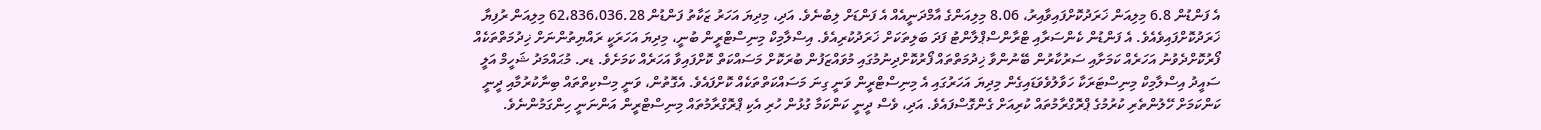އެ ފަންޑުން 6.8 މިލިއަން ޚަރަދުކޮށްފައިވާއިރު، 8.06 މިލިއަންގެ އާމްދަނީއެއް އެ ފަންޑަށް ލިބުނެވެ. އަދި، މިދިޔަ އަހަރު ޒަކާތު ފަންޑުން 62،836،036.28 މިލިއަން ރުފިޔާ ޚަރަދުކޮށްފައިވެއެވެ. އެ ފަންޑުން ކެންސަރާއި ޓްރާންސްޕްލާންޓު ފަދަ ބަލިތަކަށް ޚަރަދުކުރިއެވެ. އިސްލާމިކް މިނިސްޓްރީން ބުނީ، މިދިޔަ އަހަރަކީ ރައްޔިތުންނަށް ޚިދުމަތްތަކެއް ފޯރުކޮށްދެވުނު އަހަރެއް ކަމަށާއި ސަރުކާރުން ބޭނުންވާ ޚިދުމަތްތައް ފޯރުކޮށްދިނުމުގައި މުވައްޒަފުން ބުރަކޮށް މަސައްކަތް ކޮށްފައިވާ އަހަރެއް ކަމަށެވެ. ޑރ. މުޙައްމަދު ޝަހީމް އަލީ ސައީދު އިސްލާމިކް މިނިސްޓަރަކާ ހަވާލުވެވަޑައިގެން މިދިޔަ އަހަރުގައި އެ މިނިސްޓްރީން ވަނީ ގިނަ މަސައްކަތްތަކެއް ކޮށްފައެވެ. އެގޮތުން، ވަނީ މިސްކިތްތައް ބިނާކުރުމާއި ދީނީ ކަންކަމަށް ހޭލުންތެރި ކުރުމުގެ ޕްރޮގްރާމުތައް ކުރިއަށް ގެންގޮސްފައެވެ. އަދި، ވެސް ދީނީ ކަންކަމާ ގުޅުން ހުރި އެކި ޕްރޮގްރާމުތައް މިނިސްޓްރީން އަންނަނީ ހިންގަމުންނެވެ.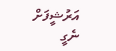އަރުޝީފަށް ނެގީ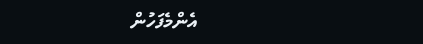އެންމެފަހުން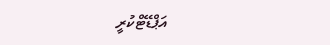އަޕްޑޭޓްކުރީ